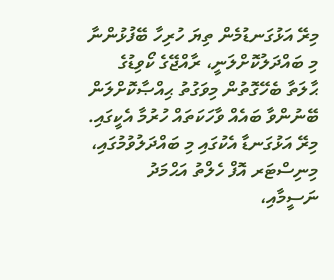މިރޭ އަޅުގަނޑުމެން ތިޔަ ހުރިހާ ބޭފުޅުންނާ މި ބައްދަލުކޮށްލަނީ، ރާއްޖޭގެ ކޯވިޑުގެ ޙާލަތާ ބެހޭގޮތުން މިވަގުތު ޙިއްޞާކޮށްލަން ބޭނުންވާ ބައެއް ވާހަކަތައް ހުރުމާ އެކީގައި.
މިރޭ އަޅުގަނޑާ އެކުގައި މި ބައްދަލުވުމުގައި، މިނިސްޓަރ އޮފް ހެލްތު އަޙްމަދު ނަސީމާއި،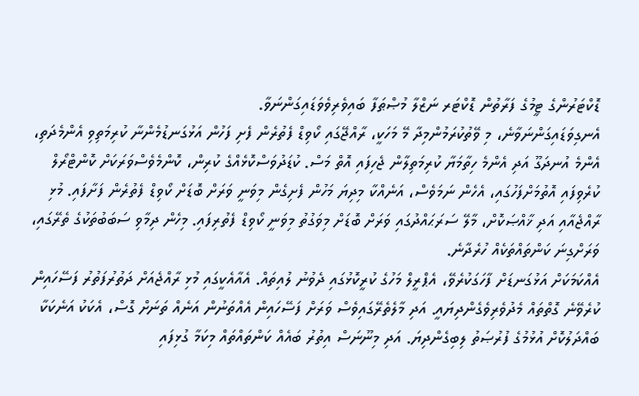ޑޮކްޓަރުންގެ ޓީމުގެ ފަރާތުން ޑޮކްޓަރ ނަޒްލާ މުޞްޠަފާ ބައިވެރިވެވަޑައިގަންނަވާ.
އެނގިވަޑައިގަންނަވާނެ، މި ވޭތުކުރަމުންމިދާ މޭ މަހަކީ، ރާއްޖޭގައި ކޯވިޑް ފެތުރެން ފެށި ފަހުން އަޅުގަނޑުމެންނާ ކުރިމަތިވި އެންމެދަތި، އެންމެ އުނދަގޫ އަދި އެންމެ ހިތާމަޔާ ކުރިމަތިލާން ޖެހިފައި އޮތް މަސް. ކުޑަދުވަސްކޮޅެއްގެ ކުރިން، ކޮންމެވެސްވަރަކަށް ކޮންޓްރޯލް ކުރެވިފައި އޮތުމަށްފަހުގައި، އެހެން ނަމަވެސް، އަނެއްކާ މިދިޔަ މަހުން ފެށިގެން މިވަނީ ވަރަށް ބޮޑަށް ކޯވިޑް ފެތުރެން ފަށާފައި. މުޅި ރާއްޖެއާއި އަދި ޚާއްޞަކޮށް، މާލޭ ސަރަޙައްދުގައި ވަރަށް ބޮޑަށް މިވަގުތު މިވަނީ ކޯވިޑް ފެތުރިފައި. މިހެން ދިމާވި ސަބަބުތަކުގެ ތެރޭގައި، ވަރަށްގިނަ ކަންތައްތަކެއް ހުރެދާނެ.
އެއްކަމަކަށް އަޅުގަނޑަށް ފާހަގަކުރެވޭ، އެޕްރީލް މަހުގެ ކުރީކޮޅުގައި ދެވުނު ލުއިތައް. އެއާއެކީގައި މުޅި ރާއްޖެއަށް ދަތުރުފަތުރު ފަސޭހައިން ކުރެވޭނެ ގޮތްތައް މެދުވެރިވެގެންދިޔައީ. އަދި މާލެތެރޭގައިވެސް ވަރަށް ފަސޭހައިން އެއްތަނުން އަނެއް ތަނަށް ގޮސް، އެކަކު އަނެކަކާ ބައްދަލުކޮށް އުޅުމުގެ ފުރުޞަތު ލިބިގެންދިޔަ. އަދި މިނޫނަސް އިތުރު ބައެއް ކަންތައްތައް މިކަމާ ގުޅިފައި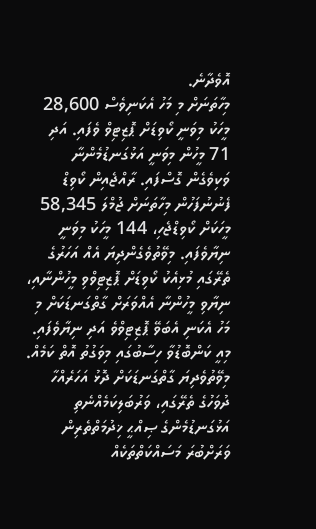އޮވެދާނެ.
މިހާތަނަށް މި މަހު އެކަނިވެސް 28,600 މީހަކު މިވަނީ ކޯވިޑަށް ޕޮޒިޓިވް ވެފައި. އަދި 71 މީހުން މިވަނީ އަޅުގަނޑުމެންނާ ވަކިވެގެން ގޮސްފައި. ރާއްޖެއިން ކޯވިޑް ފެނުނުފަހުން މިހާތަނަށް ޖުމްލަ 58,345 މީހަކަށް ކޯވިޑްޖެހި، 144 މީހަކު މިވަނީ ނިޔާވެފައި. މިވޭތުވެގެންދިޔަ އެއް އަހަރުގެ ތެރޭގައި މުޅިއެކު ކޯވިޑަށް ޕޮޒިޓިވްވި މީހުންނާއި، ނިޔާވި މީހުންނާ އެއްވަރަށް ގާތްގަނޑަކަށް މި މަހު އެކަނި އެބަވޭ ޕޮޒިޓިވްވެ އަދި ނިޔާވެފައި.
މިއީ ކަންބޮޑުވާ ހިސާބުގައި މިވަގުތު އޮތް ކަމެއް. މިވޭތުވެދިޔަ ގާތްގަނޑަކަށް ދޮޅު އަހަރެއްހާ ދުވަހުގެ ތެރޭގައި، ވަރުބަލިކަމެއްނެތި އަޅުގަނޑުމެންގެ ޞިއްޙީ ޚިދުމަތްތެރިން ވަރަށްބުރަ މަސައްކަތްތަކެއް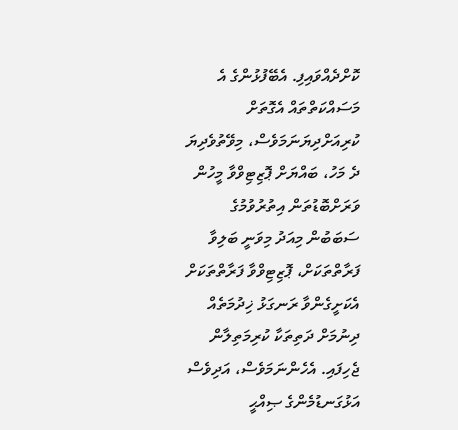ކޮށްދެއްވައިފި. އެބޭފުޅުންގެ އެ މަސައްކަތްތައް އެގޮތަށް ކުރިއަށްދިޔަނަމަވެސް، މިވޭތުވެދިޔަ ދެ މަހު، ބައްޔަށް ޕޮޒިޓިވްވާ މީހުން ވަރަށްބޮޑުތަން އިތުރުވުމުގެ ސަބަބުން މިއަދު މިވަނީ ބަލިވާ ފަރާތްތަކަށް، ޕޮޒިޓިވްވާ ފަރާތްތަކަށް އެކަށީގެންވާ ރަނގަޅު ޚިދުމަތެއް ދިނުމަށް ދަތިތަކާ ކުރިމަތިލާން ޖެހިފައި. އެހެންނަމަވެސް، އަދިވެސް އަޅުގަނޑުމެންގެ ޞިއްޙީ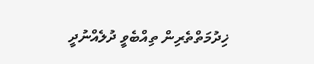ޚިދުމަތްތެރިން ތިއްބެވީ ދުލެއްނުދީ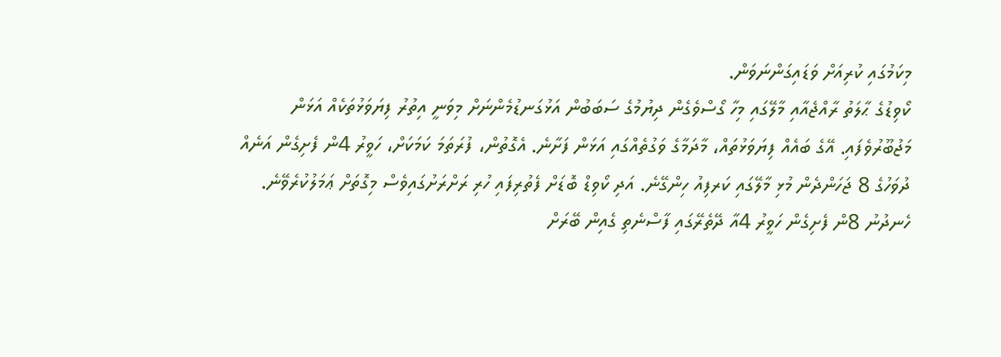މިކަމުގައި ކުރިއަށް ވަޑައިގަންނަވަން.
ކޯވިޑުގެ ޙާލަތު ރާއްޖެއާއި މާލޭގައި މިހާ ގޯސްވެގެން ދިޔުމުގެ ސަބަބުން އަޅުގަނޑުމެންނަށް މިވަނީ އިތުރު ފިޔަވަޅުތަކެއް އަޅަން މަޖުބޫރުވެފައި. އޭގެ ބައެއް ފިޔަވަޅުތައް، މާދަމާގެ ވަގުތެއްގައި އަޅަން ފަށާނެ. އެގޮތުން، ފުރަތަމަ ކަމަކަށް، ހަވީރު 4ން ފެށިގެން އަނެއް ދުވަހުގެ 8 ޖަހަންދެން މުޅި މާލޭގައި ކަރފިއު ހިންގޭނެ. އަދި ކޯވިޑް ބޮޑަށް ފެތުރިފައި ހުރި ރަށްރަށުގައިވެސް މިގޮތަށް ޢަމަލުކުރެވޭނެ. ހެނދުނު 8ން ފެށިގެން ހަވީރު 4އާ ދޭތެރޭގައި ފާސްނެތި ގެއިން ބޭރަށް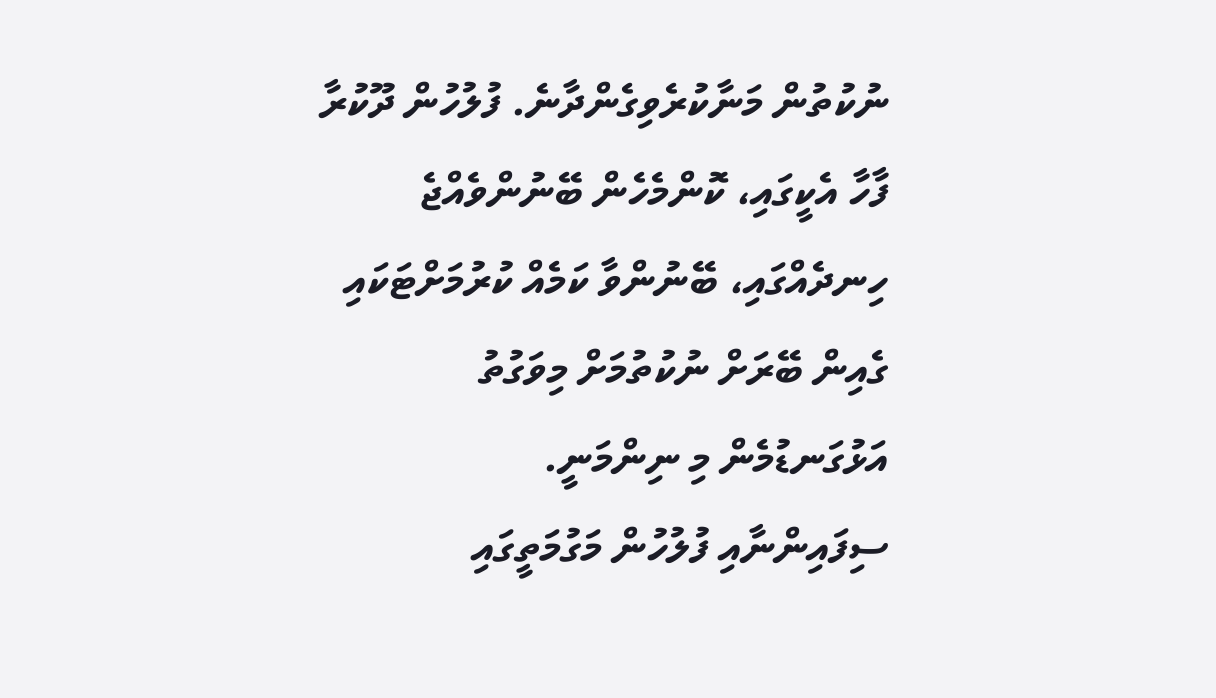ނުކުތުން މަނާކުރެވިގެންދާނެ. ފުލުހުން ދޫކުރާ ފާހާ އެކީގައި، ކޮންމެހެން ބޭނުންވެއްޖެ ހިނދެއްގައި، ބޭނުންވާ ކަމެއް ކުރުމަށްޓަކައި ގެއިން ބޭރަށް ނުކުތުމަށް މިވަގުތު އަޅުގަނޑުމެން މި ނިންމަނީ.
ސިފައިންނާއި ފުލުހުން މަގުމަތީގައި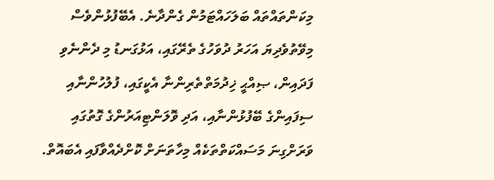މިކަންތައްތައް ބަލަހައްޓަމުން ގެންދާނެ. އެބޭފުޅުންވެސް މިވޭތުވެދިޔަ އަހަރު ދުވަހުގެ ތެރޭގައި، އަޅުގަނޑު މި ދެންނެވި ފަދައިން، ޞިއްޙީ ޚިދުމަތްތެރިންނާ އެކީގައި، ފުލުހުންނާއި ސިފައިންގެ ބޭފުޅުންނާއި، އަދި ވޮލަންޓިއަރުންގެ ގޮތުގައި ވަރަށްގިނަ މަސައްކަތްތަކެއް މިހާތަނަށް ކޮށްދެއްވާފައި އެބައޮތް.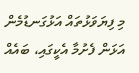މި ފިޔަވަޅުތައް އަޅުގަނޑުމެން އަޅަން ފެށުމާ އެކީގައި، ބައެއް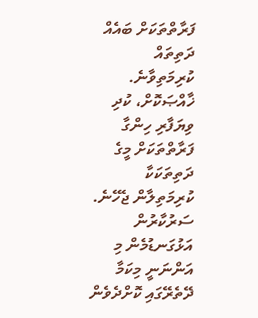ފަރާތްތަކަށް ބައެއް ދަތިތައް ކުރިމަތިވާނެ. ޚާއްޞަކޮށް، ކުދި ވިޔަފާރި ހިންގާ ފަރާތްތަކަށް މީގެ ދަތިތަކަކާ ކުރިމަތިލާން ޖެހޭނެ. ސަރުކާރުން އަޅުގަނޑުމެން މި އަންނަނީ މިކަމާ ދޭތެރޭގައި ކޮށްދެވެން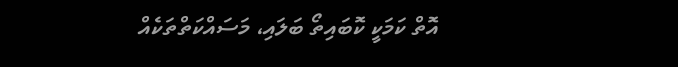އޮތް ކަމަކީ ކޮބައިތޯ ބަލައި، މަސައްކަތްތަކެއް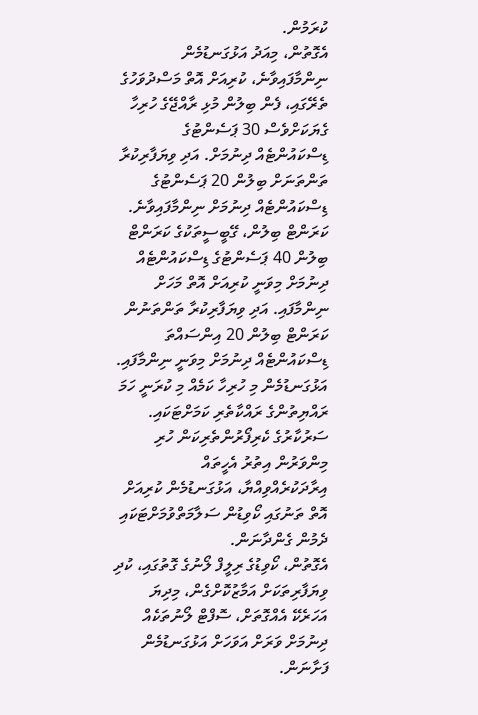ކުރަމުން.
އެގޮތުން، މިއަދު އަޅުގަނޑުމެން ނިންމާފައިވާނެ، ކުރިއަށް އޮތް މަސްދުވަހުގެ ތެރޭގައި، ފެން ބިލުން މުޅި ރާއްޖޭގެ ހުރިހާ ގެޔަކަށްވެސް 30 ޕަސެންޓުގެ ޑިސްކައުންޓެއް ދިނުމަށް. އަދި ވިޔަފާރިކުރާ ތަންތަނަށް ބިލުން 20 ޕަސެންޓުގެ ޑިސްކައުންޓެއް ދިނުމަށް ނިންމާފައިވާނެ. ކަރަންޓް ބިލުން، ގޭބީސީތަކުގެ ކަރަންޓް ބިލުން 40 ޕަސެންޓުގެ ޑިސްކައުންޓެއް ދިނުމަށް މިވަނީ ކުރިއަށް އޮތް މަހަށް ނިންމާފައި. އަދި ވިޔަފާރިކުރާ ތަންތަނުން ކަރަންޓް ބިލުން 20 އިންސައްތަ ޑިސްކައުންޓެއް ދިނުމަށް މިވަނީ ނިންމާފައި.
އަޅުގަނޑުމެން މި ހުރިހާ ކަމެއް މި ކުރަނީ ހަމަ ރައްޔިތުންގެ ރައްކާތެރި ކަމަށްޓަކައި. ސަރުކާރުގެ ކެރިފޯރުންތެރިކަން ހުރި މިންވަރުން އިތުރު އެހީތައް އިރާދަކުރެއްވިއްޔާ، އަޅުގަނޑުމެން ކުރިއަށް އޮތް ތަނުގައި ކޯވިޑުން ސަލާމަތްވުމަށްޓަކައި ދެމުން ގެންދާނަން.
އެގޮތުން، ކޯވިޑުގެ ރިލީފް ލޯނުގެ ގޮތުގައި، ކުދި ވިޔަފާރިތަކަށް އަމާޒުކޮށްގެން، މިދިޔަ އަހަރެކޭ އެއްގޮތަށް، ސޮފްޓް ލޯނުތަކެއް ދިނުމަށް ވަރަށް އަވަހަށް އަޅުގަނޑުމެން ފަށާނަން.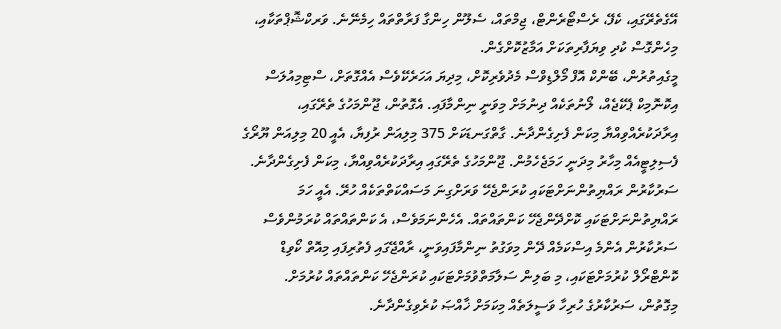އޭގެތެރޭގައި، ކެފޭ، ރެސްޓޯރެންޓް، ޖިމްތައް، ސެލޫން ހިންގާ ފަރާތްތައް ހިމެނޭނެ. ވަރކްޝޮޕްތަކާއި، މިހެންގޮސް ކުދި ވިޔަފާރިތަކަށް އަމާޒުކޮށްގެން.
މީގެއިތުރުން، ބޭންކް އޮފް މޯލްޑިވްސް މެދުވެރިކޮށް، މިދިޔަ އަހަރެކޭވެސް އެއްގޮތަށް، ސްޓިމިއުލަސް އިކޮނޮމިކް ޕެކޭޖެއް، ލޯނުތަކެއް ދިނުމަށް މިވަނީ ނިންމާފައި. އެގޮތުން، ޖޫންމަހުގެ ތެރޭގައި، އިރާދަކުރެއްވިއްޔާ މިކަން ފެށިގެންދާނެ. ގާތްގަނޑަކަށް 375 މިލިއަން ރުފިޔާ، އެއީ 20 މިލިއަން ޔޫރޯގެ ފެސިލިޓީއެއް މިހާރު މިދަނީ ހަމަޖެހެމުން. ޖޫންމަހުގެ ތެރޭގައި އިރާދަކުރެއްވިއްޔާ، މިކަން ފެށިގެންދާނެ.
ސަރުކާރުން ރައްޔިތުންނަށްޓަކައި ކުރަންޖެހޭ ވަރަށްގިނަ މަސައްކަތްތަކެއް ހުރޭ. އެއީ ހަމަ ރައްޔިތުންނަށްޓަކައި ކޮށްދޭންޖެހޭ ކަންތައްތައް. އެހެންނަމަވެސް، އެ ކަންތައްތައް ކުރަމުންވެސް ސަރުކާރުން އެންމެ އިސްކަމެއް ދޭން މިވަގުތު ނިންމާފައިވަނީ، ރާއްޖޭގައި ފެތުރިފައި މިއޮތް ކޯވިޑް ކޮންޓްރޯލް ކުރުމަށްޓަކައި، މި ބަލިން ސަލާމަތްވުމަށްޓަކައި ކުރަންޖެހޭ ކަންތައްތައް ކުރުމަށް. މިގޮތުން، ސަރުކާރުގެ ހުރިހާ ވަސީލަތެއް މިކަމަށް ޚާއްޞަ ކުރެވިގެންދާނެ.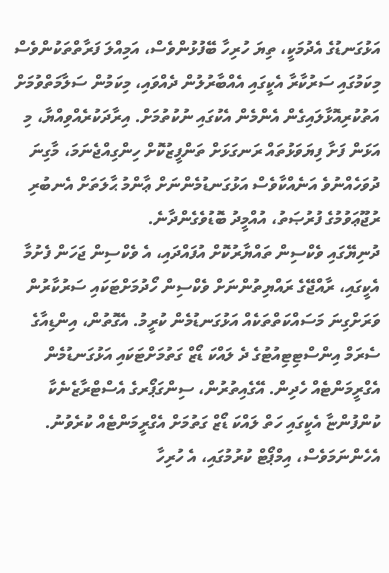އަޅުގަނޑުގެ އެދުމަކީ، ތިޔަ ހުރިހާ ބޭފުޅުންވެސް، އަމިއްލަ ފަރާތްތަކުންވެސް މިކަމުގައި ސަރުކާރާ އެކީގައި އެއްބާރުލުން ދެއްވައި، މިކަމުން ސަލާމަތްވުމަށް އަތުކުރިއޮޅާލައިގެން އެންމެން އެކުގައި ނުކުތުމަށް. އިރާދަކުރެއްވިއްޔާ، މި އަޅަން ފަށާ ފިޔަވަޅުތައް ރަނގަޅަށް ތަންފީޒުކޮށް ހިންގިއްޖެނަމަ، މާގިނަ ދުވަހެއްނުވެ އަނެއްކާވެސް އަޅުގަނޑުމެންނަށް ޢާންމު ޙާލަތަށް އެނބުރި ރުޖޫޢަވުމުގެ ފުރުޞަތު، އުއްމީދު ބޮޑުވެގެންދާނެ.
ދުނިޔޭގައި ވެކްސިން ތައްޔާރުކޮށް އުފައްދައި، އެ ވެކްސިން ޖަހަން ފެށުމާ އެކީގައި، ރާއްޖޭގެ ރައްޔިތުންނަށް ވެކްސިން ހޯދުމަށްޓަކައި ސަރުކާރުން ވަރަށްގިނަ މަސައްކަތްތަކެއް އަޅުގަނޑުމެން ކުރީމު. އެގޮތުން، އިންޑިއާގެ ސެރަމް އިންސްޓިޓިއުޓުގެ ދެ ލައްކަ ޑޯޒް ގަތުމަށްޓަކައި އަޅުގަނޑުމެން އެގްރީމަންޓެއް ހެދިން. އޭގެއިތުރުން، ސިންގަޕޯރގެ އެސްޓްރާޒެނެކާ ކުންފުންޏާ އެކީގައި ހަތް ލައްކަ ޑޯޒް ގަތުމަށް އެގްރީމަންޓެއް ކުރެވުނު. އެހެންނަމަވެސް، އިމްޕޯޓް ކުރުމުގައި، އެ ހުރިހާ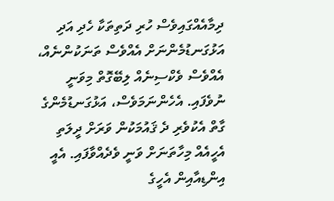ދިމާއެއްގައިވެސް ހުރި ދަތިތަކާ ހެދި އަދި އަޅުގަނޑުމެންނަށް އެއްވެސް ތަނަކުންނެއް، އެއްވެސް ވެކްސިނެއް ލިބޭގޮތް މިވަނީ ނުވެފައި. އެހެންނަމަވެސް، އަޅުގަނޑުމެންގެ ގާތް އެކުވެރި ދެ ޤައުމަކުން ވަރަށް ދީލަތި އެހީއެއް މިހާތަނަށް ވަނީ ވެދެއްވާފައި. އެއީ އިންޑިއާއިން އެހީގެ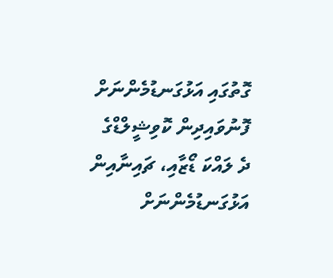ގޮތުގައި އަޅުގަނޑުމެންނަށް ފޮނުވައިދިން ކޮވިޝީލްޑްގެ ދެ ލައްކަ ޑޯޒާއި، ޗައިނާއިން އަޅުގަނޑުމެންނަށް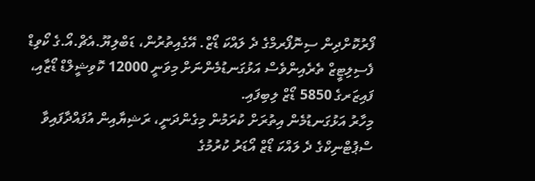ފޯރުކޮށްދިން ސިނޮފޯރމްގެ ދެ ލައްކަ ޑޯޒް. އޭގެއިތުރުން، ޑަބްލިޔޫ.އެޗް.އޯ.ގެ ކޯވިޑް ފެސިލިޓީޒް ތެރެއިންވެސް އަޅުގަނޑުމެންނަށް މިވަނީ 12000 ކޮވިޝީލްޑް ޑޯޒާއި، ފައިޒަރގެ 5850 ޑޯޒް ލިބިފައި.
މިހާރު އަޅުގަނޑުމެން އިތުރަށް ކުރަމުން މިގެންދަނީ، ރަޝިޔާއިން އުފައްދާފައިވާ ސްޕުޓްނިކްގެ ދެ ލައްކަ ޑޯޒް އޯޑަރު ކުރުމުގެ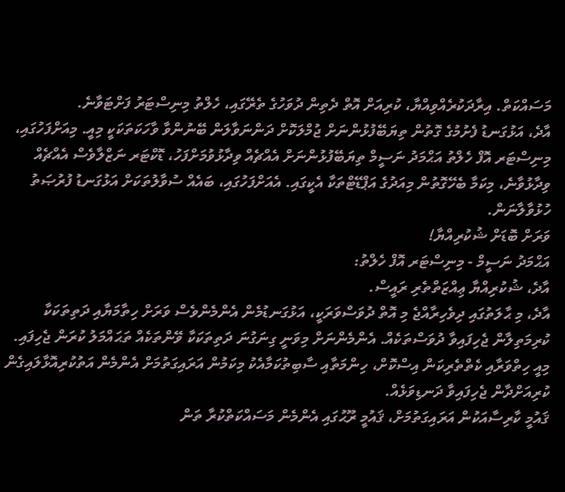މަސައްކަތް. އިރާދަކުރެއްވިއްޔާ، ކުރިއަށް އޮތް ދެތިން ދުވަހުގެ ތެރޭގައި، ހެލްތު މިނިސްޓަރު ފަށްޓަވާނެ.
އާދެ، އަޅުގަނޑު ފެށުމުގެ ގޮތުން ތިޔަބޭފުޅުންނަށް ޖުމްލަކޮށް ދަންނަވާލަން ބޭނުންވާ ވާހަކަތަކަކީ މިއީ. މިއަށްފަހުގައި، މިނިސްޓަރ އޮފް ހެލްތު އަޙްމަދު ނަސީމް ތިޔަބޭފުޅުންނަށް އެއްޗެއް ވިދާޅުވުމަށްފަހު، ޑޮކްޓަރ ނަޒްލާވެސް އެއްޗެއް ވިދާޅުވާނެ، މިކަމާ ބެހޭގޮތުން މިއަދުގެ އަޕްޑޭޓްތަކާ އެކީގައި. އެއަށްފަހުގައި، ބައެއް ސުވާލުތަކަށް އަޅުގަނޑު ފުރުޞަތު ހުޅުވާލާނަން.
ވަރަށް ބޮޑަށް ޝުކުރިއްޔާ!
އަޙްމަދު ނަސީމް - މިނިސްޓަރ އޮފް ހެލްތު:
އާދެ، ޝުކުރިއްޔާ ޢިއްޒަތްތެރި ރައީސް.
އާދެ، މި ޙާލަތުގައި ދިވެހިރާއްޖެ މި އޮތް ދުވަސްވަރަކީ، އަޅުގަނޑުމެން އެންމެންވެސް ވަރަށް ހިތާމަޔާއި ދަތިތަކަކާ ކުރިމަތިލާން ޖެހިފައިވާ ދުވަސްތަކެއް. އެންމެންނަށް މިވަނީ ގިނަގުނަ ދަތިތަކަކާ ވޭންތަކެއް ތަޙައްމަލު ކުރަން ޖެހިފައި. މިއީ ހިތްވަރާއި ކެތްތެރިކަން އިސްކޮށް، ހިންމަތާއި ސާބިތުކަމާއެކު މިކަމުން އަރައިގަތުމަށް އެންމެން އަތުކުރިއޮޅާލައިގެން ކުރިއަށްދާން ޖެހިފައިވާ ދަނޑިވަޅެއް.
ޤައުމީ ކާރިސާއަކުން އަރައިގަތުމަށް، ޤައުމީ ރޫޙުގައި އެންމެން މަސައްކަތްކުރާ ތަން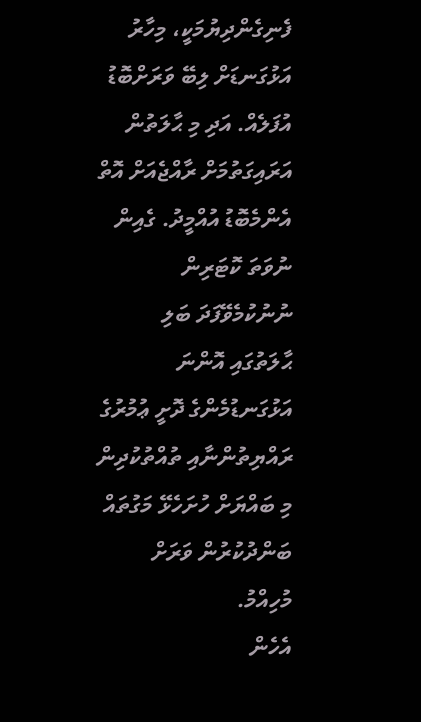ފެނިގެންދިޔުމަކީ، މިހާރު އަޅުގަނޑަށް ލިބޭ ވަރަށްބޮޑު އުފަލެއް. އަދި މި ޙާލަތުން އަރައިގަތުމަށް ރާއްޖެއަށް އޮތް އެންމެބޮޑު އުއްމީދު. ގެއިން ނުވަތަ ކޮޓަރިން ނުނުކުމެވޭފަދަ ބަލި ޙާލަތުގައި އޮންނަ އަޅުގަނޑުމެންގެ ދޮށީ ޢުމުރުގެ ރައްޔިތުންނާއި ތުއްތުކުދިން މި ބައްޔަށް ހުށަހެޅޭ މަގުތައް ބަންދުކުރުން ވަރަށް މުހިއްމު.
އެހެން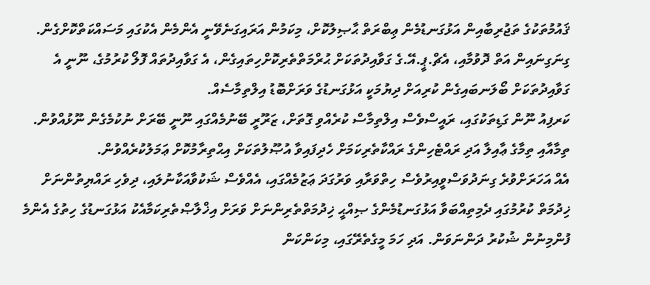ޤައުމުތަކުގެ ތަޖުރިބާއިން އަޅުގަނޑުމެން ޢިބްރަތް ޙާޞިލުކޮށް، މިކަމުން އަރައިގަނެވޭނީ އެންމެން އެކުގައި މަސައްކަތްކޮށްގެން. ގިނަގިނައިން އަތް ދޮވުމާއި، އެޗް.ޕީ.އޭ.ގެ ގަވާއިދުތަކަށް ޙުރްމަތްތެރިކޮށްހިތައިގެން، އެ ގަވާއިދުތައް ފޮލޯ ކުރުމުގެ، ނޫނީ އެ ގަވާއިދުތަކަށް ބޯލަނބައިގެން ކުރިއަށް ދިޔުމަކީ އަޅުގަނޑުގެ ވަރަށްބޮޑު އިލްތިމާސެއް.
ކަރފިއު ނޫން ގަޑިތަކުގައި، ރައީސްވެސް އިލްތިމާސް ކުރެއްވި ގޮތަށް، ޒަރޫރީ ބޭނުމެއްގައި ނޫނީ ބޭރަށް ނުކުމެގެން ނޫޅުއްވުން. ތިމާއާއި ތިމާގެ ޢާއިލާ އަދި ރައްޓެހިންގެ ރައްކާތެރިކަމަށް ހެދިފައިވާ އުޞޫލުތަކަށް އިޙްތިރާމުކޮށް ޢަމަލުކުރެއްވުން.
އެއް އަހަރަށްވުރެ ގިނަދުވަސްވީއިރުވެސް ހިތްވަރާއި ވަރުގަދަ ޢަޒުމެއްގައި، އެއްވެސް ޝަކުވާއަކާނުލައި، ދިވެހި ރައްޔިތުންނަށް ޚިދުމަތް ކުރުމުގައި ދެމިތިއްބަވާ އަޅުގަނޑުމެންގެ ޞިއްޙީ ޚިދުމަތްތެރިންނަށް ވަރަށް އިޚްލާޞްތެރިކަމާއެކު އަޅުގަނޑުގެ ހިތުގެ އެންމެ ފުންމިނުން ޝުކުރު ދަންނަވަން. އަދި ހަމަ މީގެތެރޭގައި، މިކަންކަން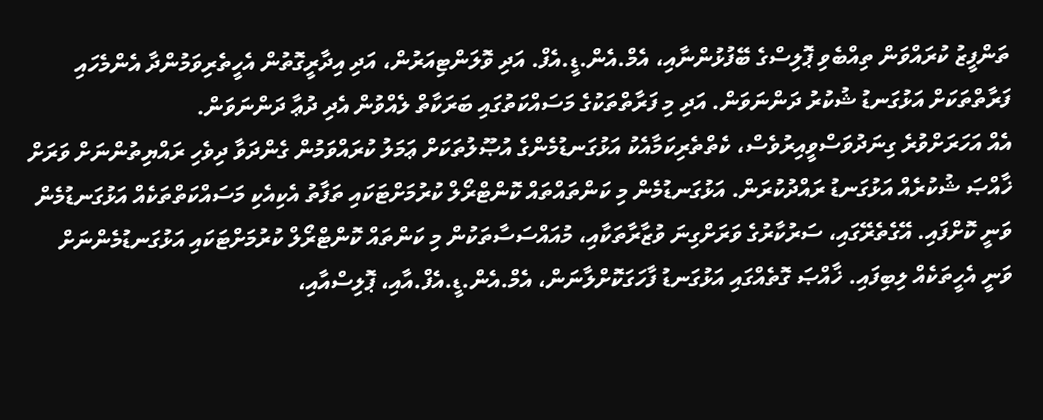ތަންފީޒު ކުރައްވަން ތިއްބެވި ޕޮލިސްގެ ބޭފުޅުންނާއި، އެމް.އެން.ޑީ.އެފް. އަދި ވޮލަންޓިއަރުން، އަދި އިދާރީގޮތުން އެހީތެރިވަމުންދާ އެންމެހައި ފަރާތްތަކަށް އަޅުގަނޑު ޝުކުރު ދަންނަވަން. އަދި މި ފަރާތްތަކުގެ މަސައްކަތުގައި ބަރަކާތް ލެއްވުން އެދި ދުޢާ ދަންނަވަން.
އެއް އަހަރަށްވުރެ ގިނަދުވަސްވީއިރުވެސް، ކެތްތެރިކަމާއެކު އަޅުގަނޑުމެންގެ އުޞޫލުތަކަށް ޢަމަލު ކުރައްވަމުން ގެންދަވާ ދިވެހި ރައްޔިތުންނަށް ވަރަށް ޚާއްޞަ ޝުކުރެއް އަޅުގަނޑު ރައްދުކުރަން. އަޅުގަނޑުމެން މި ކަންތައްތައް ކޮންޓްރޯލް ކުރުމަށްޓަކައި ތަފާތު އެކިއެކި މަސައްކަތްތަކެއް އަޅުގަނޑުމެން ވަނީ ކޮށްފައި. އޭގެތެރޭގައި، ސަރުކާރުގެ ވަރަށްގިނަ ވުޒާރާތަކާއި، މުއައްސަސާތަކުން މި ކަންތައް ކޮންޓްރޯލް ކުރުމަށްޓަކައި އަޅުގަނޑުމެންނަށް ވަނީ އެހީތަކެއް ލިބިފައި. ޚާއްޞަ ގޮތެއްގައި އަޅުގަނޑު ފާހަގަކޮށްލާނަން، އެމް.އެން.ޑީ.އެފް.އާއި، ޕޮލިސްއާއި،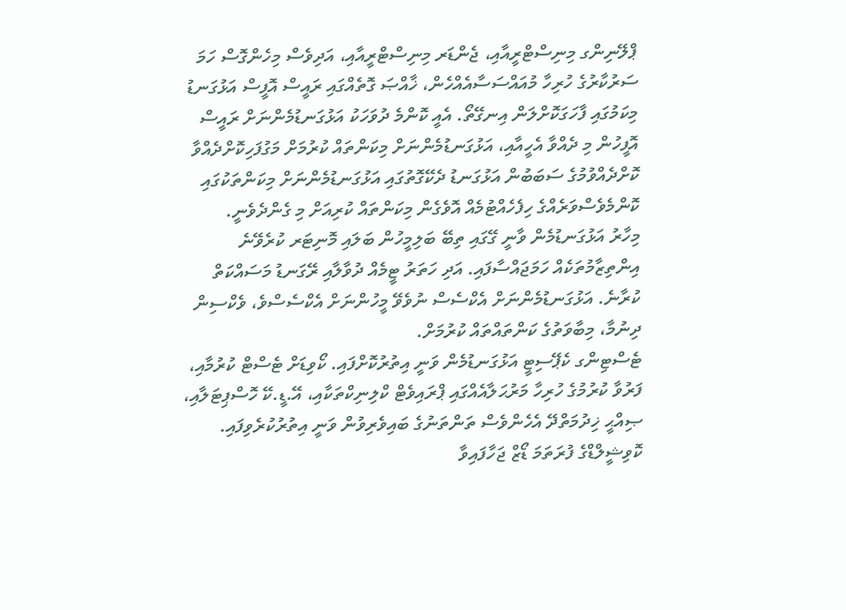ޕްލޭނިންގ މިނިސްޓްރީއާއި، ޖެންޑަރ މިނިސްޓްރީއާއި، އަދިވެސް މިހެންގޮސް ހަމަ ސަރުކާރުގެ ހުރިހާ މުއައްސަސާއެއްހެން، ޚާއްޞަ ގޮތެއްގައި ރައީސް އޮފީސް އަޅުގަނޑު މިކަމުގައި ފާހަގަކޮށްލަން އިނގޭތޯ. އެއީ ކޮންމެ ދުވަހަކު އަޅުގަނޑުމެންނަށް ރައީސް އޮފީހުން މި ދެއްވާ އެހީއާއި، އަޅުގަނޑުމެންނަށް މިކަންތައް ކުރުމަށް މަގުފަހިކޮށްދެއްވާ ކޮށްދެއްވުމުގެ ސަބަބުން އަޅުގަނޑު ދެކޭގޮތުގައި އަޅުގަނޑުމެންނަށް މިކަންތަކުގައި ކޮންމެވެސްވަރެއްގެ ހިފެހެއްޓުމެއް އޮވެގެން މިކަންތައް ކުރިއަށް މި ގެންދެވެނީ.
މިހާރު އަޅުގަނޑުމެން ވާނީ ގޭގައި ތިބޭ ބަލިމީހުން ބަލައި މޮނިޓަރ ކުރެވޭނެ އިންތިޒާމުތަކެއް ހަމަޖައްސާފައި. އަދި ހަތަރު ޓީމެއް ދުވާލާއި ރޭގަނޑު މަސައްކަތް ކުރާނެ. އަޅުގަނޑުމެންނަށް އެކްސެސް ނުވެވޭ މީހުންނަށް އެކްސެސްވެ، ވެކްސިން ދިނުމާ، މިބާވަތުގެ ކަންތައްތައް ކުރުމަށް.
ޓެސްޓިންގ ކެޕޭސިޓީ އަޅުގަނޑުމެން ވަނީ އިތުރުކޮށްފައި. ކޯވިޑަށް ޓެސްޓް ކުރުމާއި، ފަރުވާ ކުރުމުގެ ހުރިހާ މަރުޙަލާއެއްގައި ޕްރައިވެޓް ކްލިނިކްތަކާއި، އޭ.ޑީ.ކޭ ހޮސްޕިޓަލާއި، ޞިއްޙީ ޚިދުމަތްދޭ އެހެންވެސް ތަންތަނުގެ ބައިވެރިވުން ވަނީ އިތުރުކުރެވިފައި.
ކޮވިޝީލްޑްގެ ފުރަތަމަ ޑޯޒް ޖަހާފައިވާ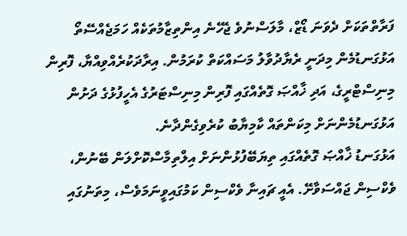ފަރާތްތަކަށް ދެވަނަ ޑޯޒް، މާލަސްނުވެ ޖެހޭނެ އިންތިޒާމުތަކެއް ހަމަޖެއްސޭތޯ އަޅުގަނޑުމެން މިދަނީ ރެޔާދުވާލު މަސައްކަތް ކުރަމުން. އިރާދަކުރެއްވިއްޔާ، ފޮރިން މިނިސްޓްރީގެ، އަދި ޚާއްޞަ ގޮތެއްގައި ފޮރިން މިނިސްޓަރުގެ އެހީފުޅުގެ ދަށުން އަޅުގަނޑުމެންނަށް މިކަންތައް ކާމިޔާބު ކުރެވިގެންދާނެ.
އަޅުގަނޑު ޚާއްޞަ ގޮތެއްގައި ތިޔަބޭފުޅުންނަށް އިލްތިމާސްކޮށްލަން ބޭނުން، ވެކްސިން ޖައްސަވާށޭ. އެއީ ޗައިނާ ވެކްސިން ކަމުގައިވީނަމަވެސް، މިތަނުގައި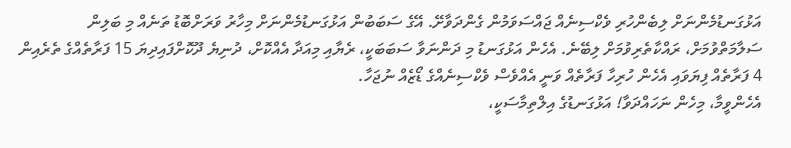އަޅުގަނޑުމެންނަށް ލިބެންހުރި ވެކްސިނެއް ޖައްސަވަމުން ގެންދަވާށޭ. އޭގެ ސަބަބުން އަޅުގަނޑުމެންނަށް މިހާރު ވަރަށްބޮޑު ތަނެއް މި ބަލިން ސަލާމަތްވުމަށް، ރައްކާތެރިވުމަށް ލިބޭނެ. އެހެން އަޅުގަނޑު މި ދަންނަވާ ސަބަބަކީ، ރެޔާއި މިއަދާ އެއްކޮށް، ދުނިޔެ ދޫކޮށްފައިދިޔަ 15 ފަރާތެއްގެ ތެރެއިން 4 ފަރާތެއް ފިޔަވައި އެހެން ހުރިހާ ފަރާތެއް ވަނީ އެއްވެސް ވެކްސިނެއްގެ ޑޯޒެއް ނުޖަހާ.
އެހެންވީމާ، މިހެން ނަހައްދަވާ! އަޅުގަނޑުގެ އިލްތިމާސަކީ،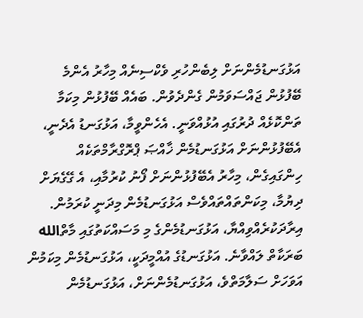އަޅުގަނޑުމެންނަށް ލިބެންހުރި ވެކްސިނެއް މިހާރު އެންމެ ބޭފުޅުން ޖައްސަވަމުން ގެންދެވުން. ބައެއް ބޭފުޅުން މިކަމާ ތަންކޮޅެއް ދުރުގައި އުޅުއްވަނީ. އެހެންވީމާ، އަޅުގަނޑު އެދެނީ، އެބޭފުޅުންނަށް އަޅުގަނޑުމެން ޚާއްޞަ ޕްރޮގްރާމްތަކެއް ހިންގައިގެން، މިހާރު އެބޭފުޅުންނަށް ފޯނު ކުރުމާއި، އެ ގޭގެޔަށް ދިޔުމާ، މިކަންތައްތައްވެސް އަޅުގަނޑުމެން މިދަނީ ކުރަމުން. އިރާދަކުރެއްވިއްޔާ، އަޅުގަނޑުމެންގެ މި މަސައްކަތުގައި މާތްالله ބަރަކާތް ލައްވާނެ. އަޅުގަނޑުގެ އުއްމީދަކީ، އަޅުގަނޑުމެން މިކަމުން އަވަހަށް ސަލާމަތްވެ، އަޅުގަނޑުމެންނަށް، އަޅުގަނޑުމެން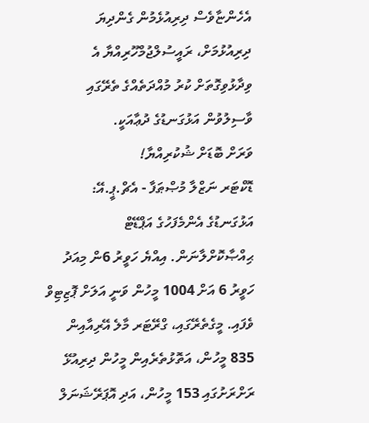އެހެންޏާވެސް ދިރިއުޅެމުން ގެންދިޔަ ދިރިއުޅުމަށް، ރައީސުލްޖުމްހޫރިއްޔާ އެ ވިދާޅުވިގޮތަށް ކުރު މުއްދަތެއްގެ ތެރޭގައި ވާސިލުވުން އަޅުގަނޑުގެ ދުޢާއަކީ.
ވަރަށް ބޮޑަށް ޝުކުރިއްޔާ!
ޑޮކްޓަރ ނަޒްލާ މުޞްޠަފާ - އެޗް.ޕީ.އޭ:
އަޅުގަނޑުގެ އެންމެފަހުގެ އަޕްޑޭޓް ޙިއްޞާކޮށްލާނަން. އިއްޔެ ހަވީރު 6ން މިއަދު ހަވީރު 6 އަށް 1004 މީހުން ވަނީ އަލަށް ޕޮޒިޓިވް ވެފައި. މީގެތެރޭގައި، ގްރޭޓަރ މާލެ އޭރިއާއިން 835 މީހުން، އަތޮޅުތެރެއިން މީހުން ދިރިއުޅޭ ރަށްރަށުގައި 153 މީހުން، އަދި އޮޕަރޭޝަނަލް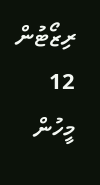ރިޒޯޓުން 12 މީހުން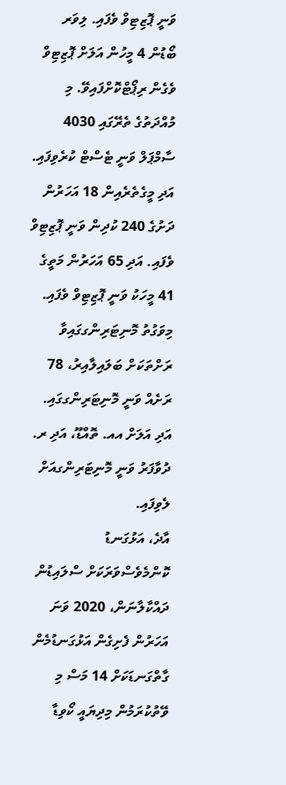ވަނީ ޕޮޒިޓިވް ވެފައި. ލިވަރ ބޯޑުން 4 މީހުން އަލަށް ޕޮޒިޓިވް ވެގެން ރިޕޯޓްކޮށްފައިވޭ. މި މުއްދަތުގެ ތެރޭގައި 4030 ސާމްޕަލް ވަނީ ޓެސްޓް ކުރެވިފައި. އަދި މީގެތެރެއިން 18 އަހަރުން ދަށުގެ 240 ކުދިން ވަނީ ޕޮޒިޓިވް ވެފައި. އަދި 65 އަހަރުން މަތީގެ 41 މީހަކު ވަނީ ޕޮޒިޓިވް ވެފައި. މިވަގުތު މޮނިޓަރިންގގައިވާ ރަށްތަކަށް ބަލައިލާއިރު، 78 ރަށެއް ވަނީ މޮނިޓަރިންގގައި. އަދި އަލަށް އއ. ތޮއްޑޫ، އަދި ރ. ދުވާފަރު ވަނީ މޮނިޓަރިންގއަށް ލެވިފައި.
އާދެ، އަޅުގަނޑު ކޮންމެވެސްވަރަކަށް ސްލައިޑުން ދައްކާލާނަން، 2020 ވަނަ އަހަރުން ފެށިގެން އަޅުގަނޑުމެން ގާތްގަނޑަކަށް 14 މަސް މި ވޭތުކުރަމުން މިދިޔައީ ކޯވިޑާ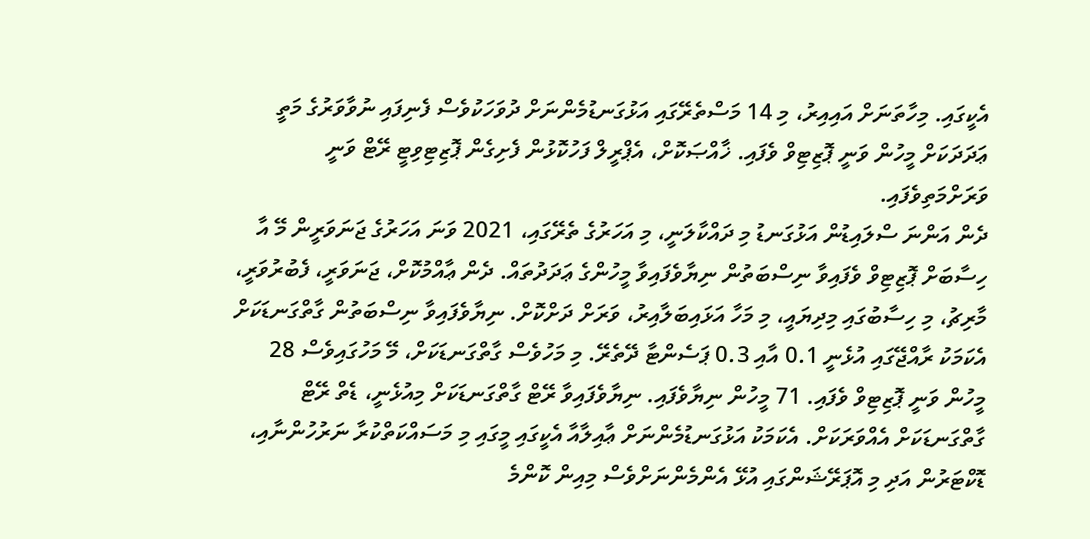އެކީގައި. މިހާތަނަށް އައިއިރު، މި 14 މަސްތެރޭގައި އަޅުގަނޑުމެންނަށް ދުވަހަކުވެސް ފެނިފައި ނުވާވަރުގެ މަތީ ޢަދަދަކަށް މީހުން ވަނީ ޕޮޒިޓިވް ވެފައި. ޚާއްޞަކޮށް، އެޕްރީލް ފަހުކޮޅުން ފެށިގެން ޕޮޒިޓިވިޓީ ރޭޓް ވަނީ ވަރަށްމަތިވެފައި.
ދެން އަންނަ ސްލައިޑުން އަޅުގަނޑު މި ދައްކާލަނީ، މި އަހަރުގެ ތެރޭގައި، 2021 ވަނަ އަހަރުގެ ޖަނަވަރީން މޭ އާ ހިސާބަށް ޕޮޒިޓިވް ވެފައިވާ ނިސްބަތުން ނިޔާވެފައިވާ މީހުންގެ ޢަދަދުތައް. ދެން ޢާއްމުކޮށް، ޖަނަވަރީ، ފެބުރުވަރީ، މާރިޗު، މި ހިސާބުގައި މިދިޔައީ، މި މަހާ އަޅައިބަލާއިރު، ވަރަށް ދަށްކޮށް. ނިޔާވެފައިވާ ނިސްބަތުން ގާތްގަނޑަކަށް އެކަމަކު ރާއްޖޭގައި އުޅެނީ 0.1 އާއި 0.3 ޕަސެންޓާ ދޭތެރޭ. މި މަހުވެސް ގާތްގަނޑަކަށް، މޭ މަހުގައިވެސް 28 މީހުން ވަނީ ޕޮޒިޓިވް ވެފައި. 71 މީހުން ނިޔާވެފައި. ނިޔާވެފައިވާ ރޭޓް ގާތްގަނޑަކަށް މިއުޅެނީ، ޑެތް ރޭޓް ގާތްގަނޑަކަށް އެއްވަރަކަށް. އެކަމަކު އަޅުގަނޑުމެންނަށް ޢާއިލާއާ އެކީގައި މީގައި މި މަސައްކަތްކުރާ ނަރުހުންނާއި، ޑޮކްޓަރުން އަދި މި އޮޕަރޭޝަންގައި އުޅޭ އެންމެންނަށްވެސް މިއިން ކޮންމެ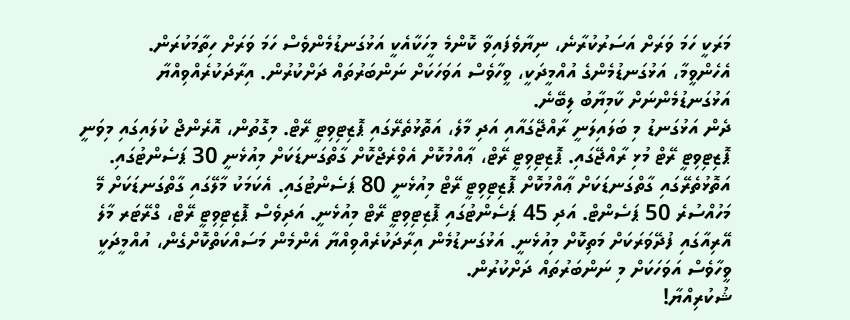މަރަކީ ހަމަ ވަރަށް އަސަރުކުރާނެ، ނިޔާވެފައިވާ ކޮންމެ މީހަކާއެކީ އަޅުގަނޑުމެންވެސް ހަމަ ވަރަށް ހިތާމަކުރަން.
އެހެންވީމާ، އަޅުގަނޑުމެންގެ އުއްމީދަކީ، ވީހާވެސް އަވަހަކަށް ނަންބަރުތައް ދަށްކުރުން. އިރާދަކުރެއްވިއްޔާ އަޅުގަނޑުމެންނަށް ކާމިޔާބު ލިބޭނެ.
ދެން އަޅުގަނޑު މި ބަލައިލަނީ ރާއްޖޭގައާއި އަދި މާލެ، އަތޮޅުތެރޭގައި ޕޮޒިޓިވިޓީ ރޭޓް. މިގޮތުން، އޮރެންޖް ކުލައިގައި މިވަނީ ޕޮޒިޓިވިޓީ ރޭޓް މުޅި ރާއްޖޭގައި. ޕޮޒިޓިވިޓީ ރޭޓް، ޢާއްމުކޮށް އެވްރެޖްކޮށް ގާތްގަނޑަކަށް މިއުޅެނީ 30 ޕަސެންޓުގައި. އަތޮޅުތެރޭގައި ގާތްގަނޑަކަށް ޢާއްމުކޮށް ޕޮޒިޓިވިޓީ ރޭޓް މިއުޅެނީ 80 ޕަސެންޓުގައި. އެކަމަކު މާލޭގައި ގާތްގަނޑަކަށް މޭ މަހުއްސުރެ 50 ޕަސެންޓް. އަދި 45 ޕަސެންޓުގައި ޕޮޒިޓިވިޓީ ރޭޓް މިއުޅެނީ. އަދިވެސް ޕޮޒިޓިވިޓީ ރޭޓް، ގްރޭޓަރ މާލެ އޭރިއާގައި ފުދޭވަރަކަށް މަތިކޮށް މިއުޅެނީ. އަޅުގަނޑުމެން އިރާދަކުރެއްވިއްޔާ އެންމެން މަސައްކަތްކޮށްގެން، އުއްމީދަކީ ވީހާވެސް އަވަހަކަށް މި ނަންބަރުތައް ދަށްކުރުން.
ޝުކުރިއްޔާ!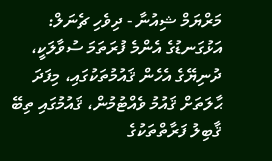މަރްޔަމް ޝިއުނާ - ދިވެހި ޗެނަލް:
އަޅުގަނޑުގެ އެންމެ ފުރަތަމަ ސުވާލަކީ، ދުނިޔޭގެ އެހެން ޤައުމުތަކުގައި، މިފަދަ ޙާލަތަށް ޤައުމު ވެއްޓުމުން، ޤައުމުގައި ތިބޭ ޤާބިލު ފަރާތްތަކުގެ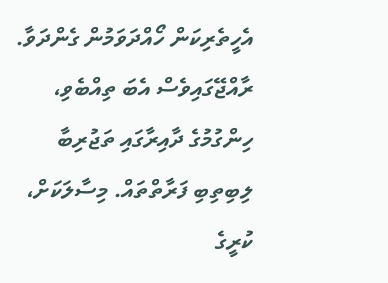އެހީތެރިކަން ހޯއްދަވަމުން ގެންދަވާ. ރާއްޖޭގައިވެސް އެބަ ތިއްބެވި، ހިންގުމުގެ ދާއިރާގައި ތަޖުރިބާ ލިބިތިބި ފަރާތްތައް. މިސާލަކަށް، ކުރީގެ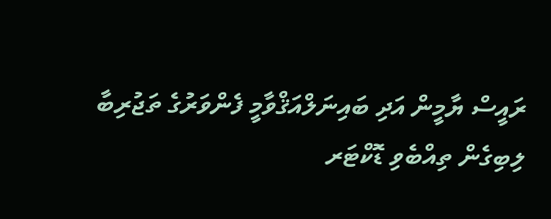ރައީސް ޔާމީން އަދި ބައިނަލްއަޤްވާމީ ފެންވަރުގެ ތަޖުރިބާ ލިބިގެން ތިއްބެވި ޑޮކްޓަރ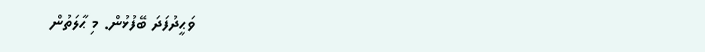ވަޙީދުފަދަ ބޭފުޅުން. މި ޙާލަތުން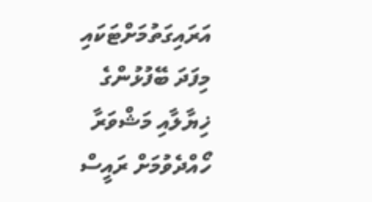އަރައިގަތުމަށްޓަކައި މިފަދަ ބޭފުޅުންގެ ޚިޔާލާއި މަޝްވަރާ ހޯއްދެވުމަށް ރައީސް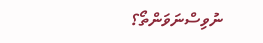ނުވިސްނަވަންތޯ؟